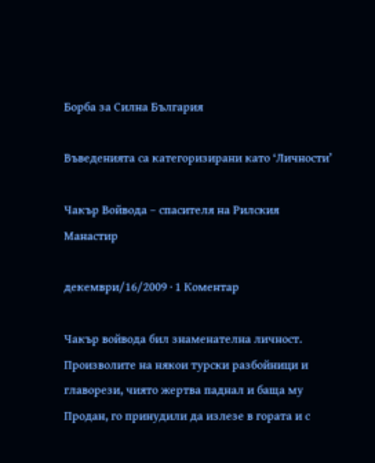Борба за Силна България

Въведенията са категоризирани като ‘Личности’

Чакър Войвода – спасителя на Рилския Манастир

декември/16/2009 · 1 Коментар

Чакър войвода бил знаменателна личност. Произволите на някои турски разбойници и главорези, чиято жертва паднал и баща му Продан, го принудили да излезе в гората и с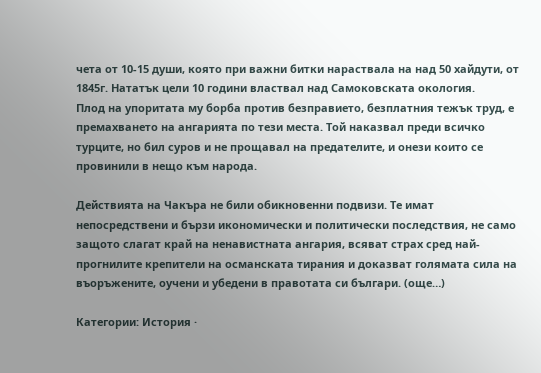чета от 10-15 души, която при важни битки нараствала на над 50 хайдути, от 1845г. Нататък цели 10 години властвал над Самоковската окология.
Плод на упоритата му борба против безправието, безплатния тежък труд, е премахването на ангарията по тези места. Той наказвал преди всичко турците, но бил суров и не прощавал на предателите, и онези които се провинили в нещо към народа.

Действията на Чакъра не били обикновенни подвизи. Те имат непосредствени и бързи икономически и политически последствия, не само защото слагат край на ненавистната ангария, всяват страх сред най-прогнилите крепители на османската тирания и доказват голямата сила на въоръжените, оучени и убедени в правотата си българи. (още…)

Категории: История ·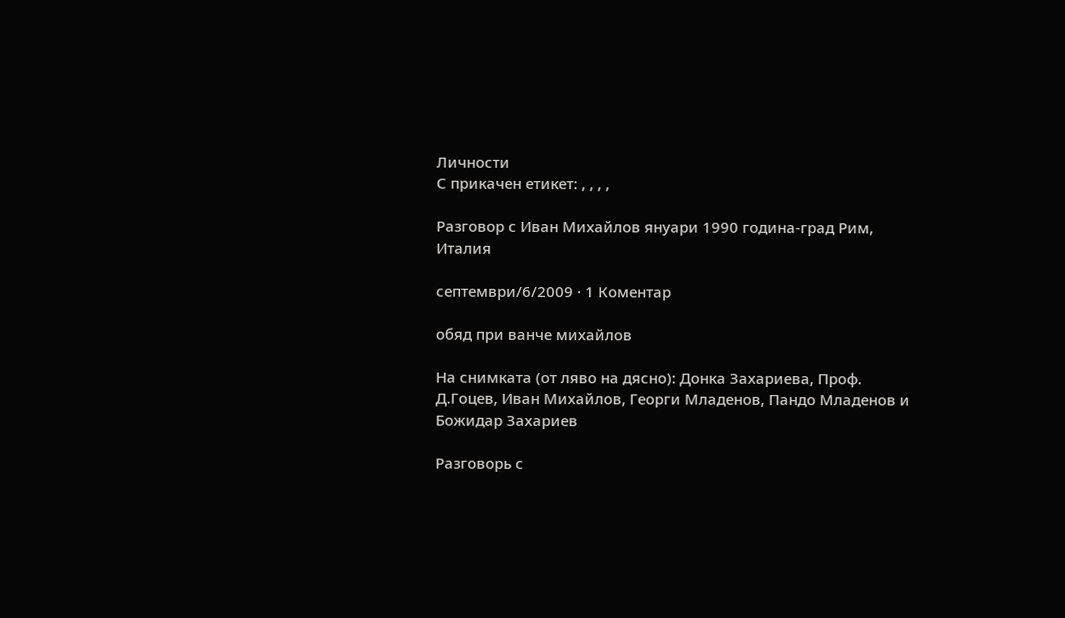Личности
С прикачен етикет: , , , ,

Разговор с Иван Михайлов януари 1990 година-град Рим, Италия

септември/6/2009 · 1 Коментар

обяд при ванче михайлов

На снимката (от ляво на дясно): Донка Захариева, Проф. Д.Гоцев, Иван Михайлов, Георги Младенов, Пандо Младенов и Божидар Захариев

Разговорь с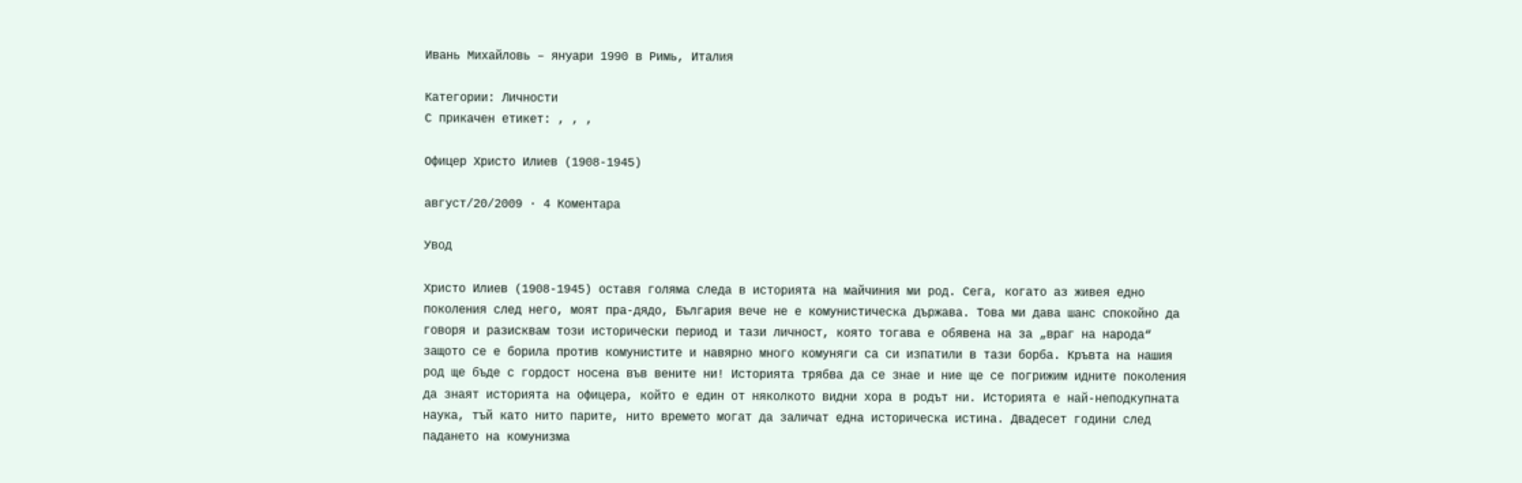Ивань Михайловь – януари 1990 в Римь, Италия

Категории: Личности
С прикачен етикет: , , ,

Офицер Христо Илиев (1908-1945)

август/20/2009 · 4 Коментара

Увод

Христо Илиев (1908-1945) оставя голяма следа в историята на майчиния ми род. Сега, когато аз живея едно поколения след него, моят пра-дядо, България вече не е комунистическа държава. Това ми дава шанс спокойно да говоря и разисквам този исторически период и тази личност, която тогава е обявена на за „враг на народа“ защото се е борила против комунистите и навярно много комуняги са си изпатили в тази борба. Кръвта на нашия род ще бъде с гордост носена във вените ни! Историята трябва да се знае и ние ще се погрижим идните поколения да знаят историята на офицера, който е един от няколкото видни хора в родът ни. Историята е най-неподкупната наука, тъй като нито парите, нито времето могат да заличат една историческа истина. Двадесет години след падането на комунизма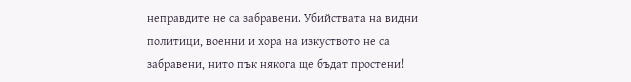неправдите не са забравени. Убийствата на видни политици, военни и хора на изкуството не са забравени, нито пък някога ще бъдат простени!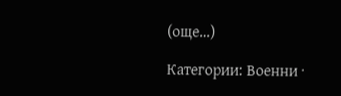(още…)

Категории: Военни ·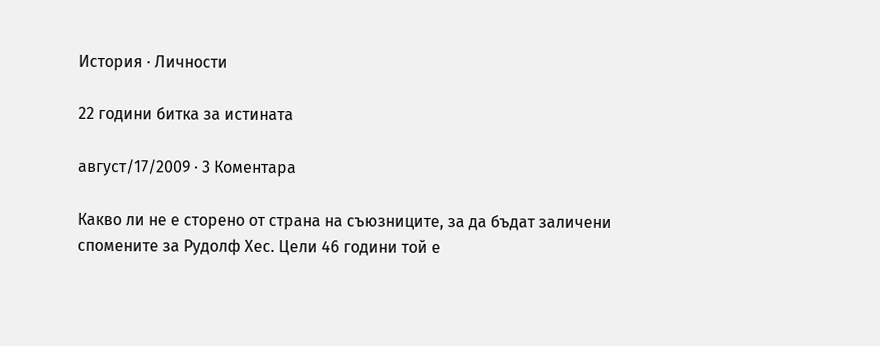История · Личности

22 години битка за истината

август/17/2009 · 3 Коментара

Какво ли не е сторено от страна на съюзниците, за да бъдат заличени спомените за Рудолф Хес. Цели 46 години той е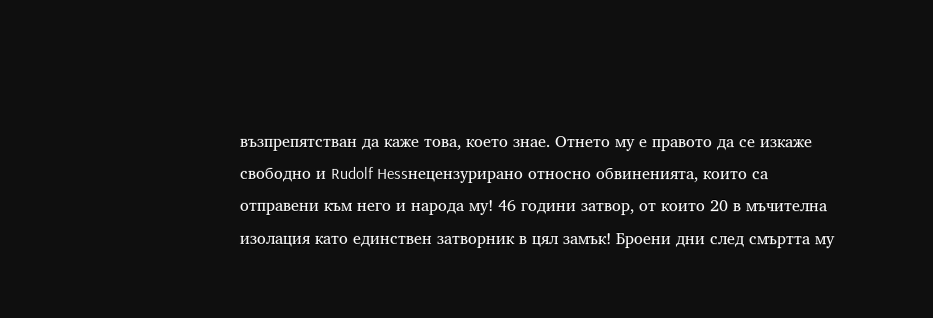възпрепятстван да каже това, което знае. Отнето му е правото да се изкаже свободно и Rudolf Hessнецензурирано относно обвиненията, които са отправени към него и народа му! 46 години затвор, от които 20 в мъчителна изолация като единствен затворник в цял замък! Броени дни след смъртта му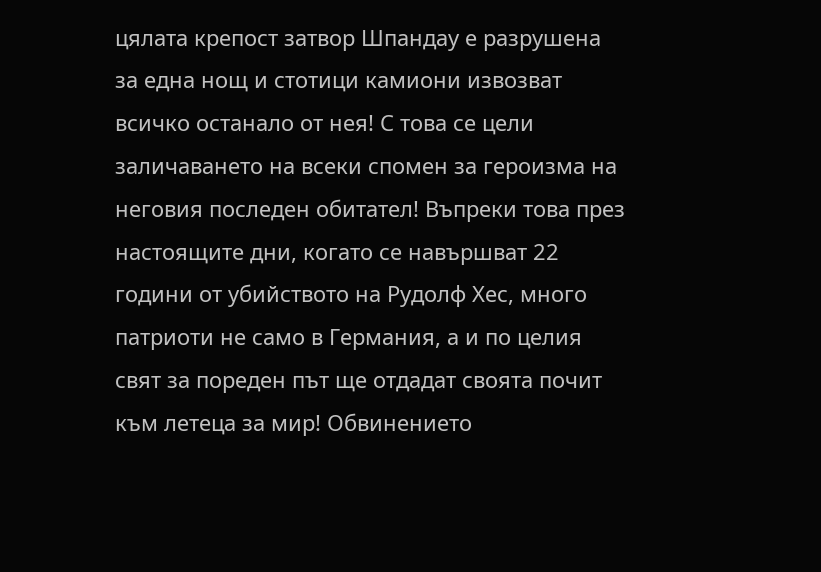цялата крепост затвор Шпандау е разрушена за една нощ и стотици камиони извозват всичко останало от нея! С това се цели заличаването на всеки спомен за героизма на неговия последен обитател! Въпреки това през настоящите дни, когато се навършват 22 години от убийството на Рудолф Хес, много патриоти не само в Германия, а и по целия свят за пореден път ще отдадат своята почит към летеца за мир! Обвинението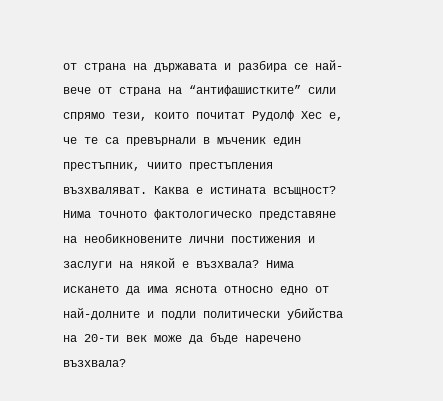от страна на държавата и разбира се най-вече от страна на “антифашистките” сили спрямо тези, които почитат Рудолф Хес е, че те са превърнали в мъченик един престъпник, чиито престъпления възхваляват. Каква е истината всъщност? Нима точното фактологическо представяне на необикновените лични постижения и заслуги на някой е възхвала? Нима искането да има яснота относно едно от най-долните и подли политически убийства на 20-ти век може да бъде наречено възхвала?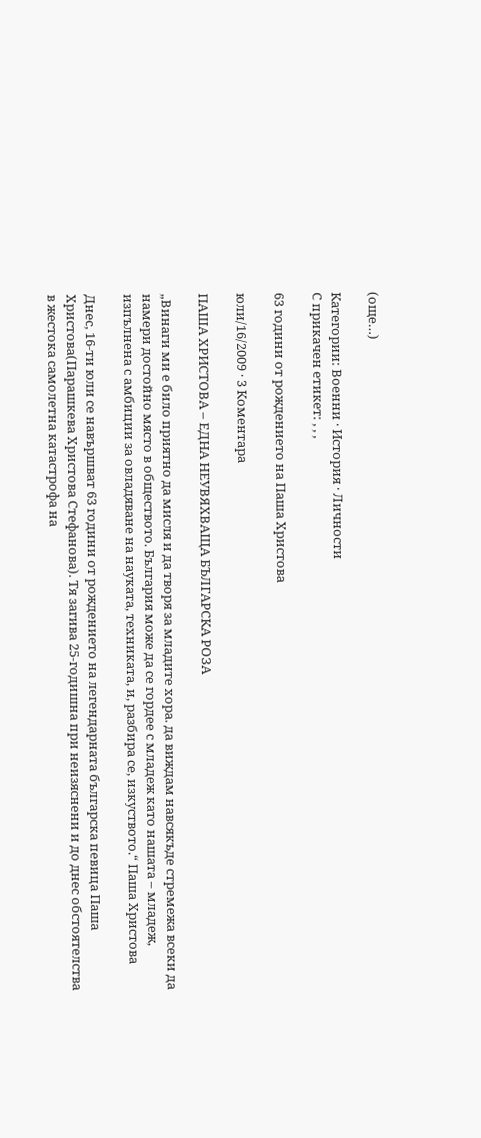(още…)

Категории: Военни · История · Личности
С прикачен етикет: , , ,

63 години от рождението на Паша Христова

юли/16/2009 · 3 Коментара

ПАША ХРИСТОВА – ЕДНА НЕУВЯХВАЩА БЪЛГАРСКА РОЗА

„Винаги ми е било приятно да мисля и да творя за младите хора. да виждам навсякъде стремежа всеки да намери достойно място в обществото. България може да се гордее с младеж като нашата – младеж, изпълнена с амбиции за овладяване на науката, техниката, и, разбира се, изкуството.“ Паша Христова

Днес, 16-ти юли се навършват 63 години от рождението на легендарната българска певица Паша Христова(Парашкева Христова Стефанова). Тя загива 25-годишна при неизяснени и до днес обстоятелства в жестока самолетна катастрофа на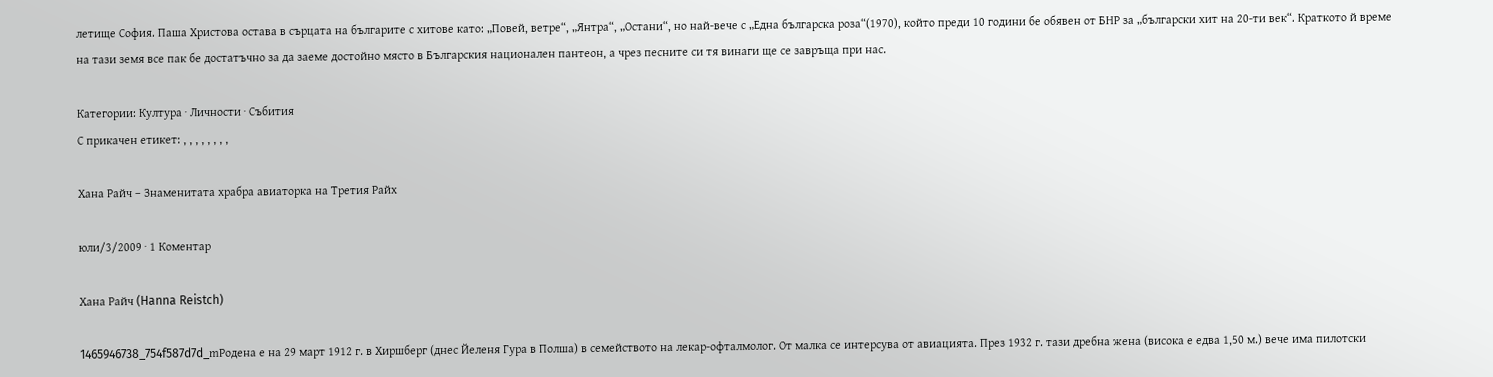летище София. Паша Христова остава в сърцата на българите с хитове като: „Повей, ветре“, „Янтра“, „Остани“, но най-вече с „Една българска роза“(1970), който преди 10 години бе обявен от БНР за „български хит на 20-ти век“. Краткото й време на тази земя все пак бе достатъчно за да заеме достойно място в Българския национален пантеон, а чрез песните си тя винаги ще се завръща при нас.

Категории: Култура · Личности · Събития
С прикачен етикет: , , , , , , , ,

Хана Райч – Знаменитата храбра авиаторка на Третия Райх

юли/3/2009 · 1 Коментар

Хана Райч (Hanna Reistch)

1465946738_754f587d7d_mРодена е на 29 март 1912 г. в Хиршберг (днес Йеленя Гура в Полша) в семейството на лекар-офталмолог. От малка се интерсува от авиацията. През 1932 г. тази дребна жена (висока е едва 1,50 м.) вече има пилотски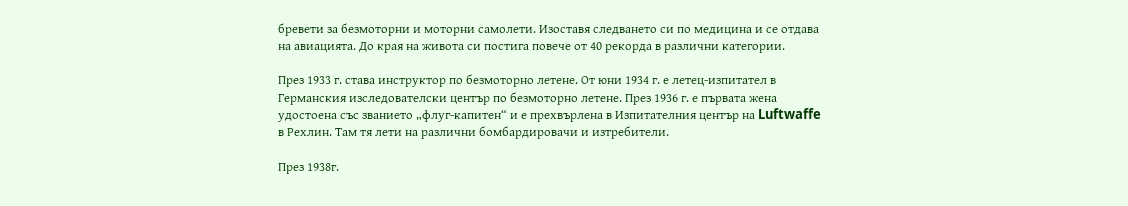бревети за безмоторни и моторни самолети. Изоставя следването си по медицина и се отдава на авиацията. До края на живота си постига повече от 40 рекорда в различни категории.

През 1933 г. става инструктор по безмоторно летене. От юни 1934 г. е летец-изпитател в Германския изследователски център по безмоторно летене. През 1936 г. е първата жена удостоена със званието „флуг-капитен“ и е прехвърлена в Изпитателния център на Luftwaffe в Рехлин. Там тя лети на различни бомбардировачи и изтребители.

През 1938г.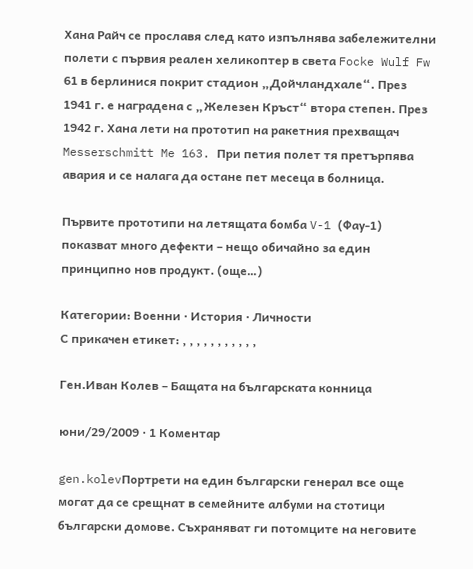Хана Райч се прославя след като изпълнява забележителни полети с първия реален хеликоптер в света Focke Wulf Fw 61 в берлинися покрит стадион „Дойчландхале“. През 1941 г. е наградена с „Железен Кръст“ втора степен. През 1942 г. Хана лети на прототип на ракетния прехващач Messerschmitt Me 163. При петия полет тя претърпява авария и се налага да остане пет месеца в болница.

Първите прототипи на летящата бомба V-1 (Фау-1) показват много дефекти – нещо обичайно за един принципно нов продукт. (още…)

Категории: Военни · История · Личности
С прикачен етикет: , , , , , , , , , , ,

Ген.Иван Колев – Бащата на българската конница

юни/29/2009 · 1 Коментар

gen.kolevПортрети на един български генерал все още могат да се срещнат в семейните албуми на стотици български домове. Съхраняват ги потомците на неговите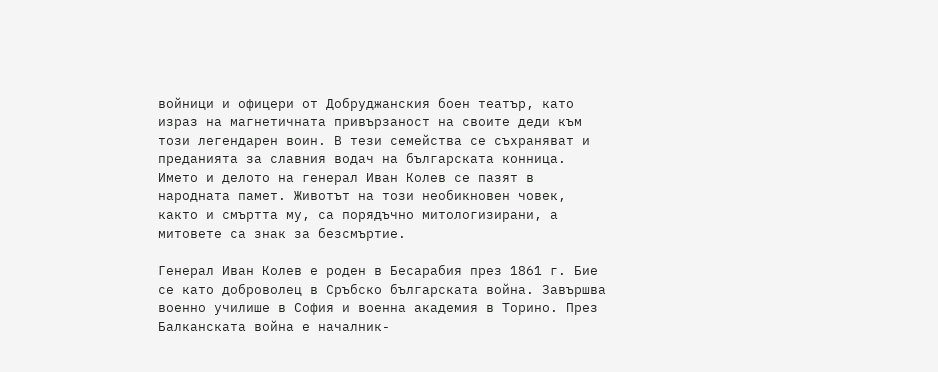войници и офицери от Добруджанския боен театър, като израз на магнетичната привързаност на своите деди към този легендарен воин. В тези семейства се съхраняват и преданията за славния водач на българската конница. Името и делото на генерал Иван Колев се пазят в народната памет. Животът на този необикновен човек, както и смъртта му, са порядъчно митологизирани, а митовете са знак за безсмъртие.

Генерал Иван Колев е роден в Бесарабия през 1861 г. Бие се като доброволец в Сръбско българската война. Завършва военно училише в София и военна академия в Торино. През Балканската война е началник-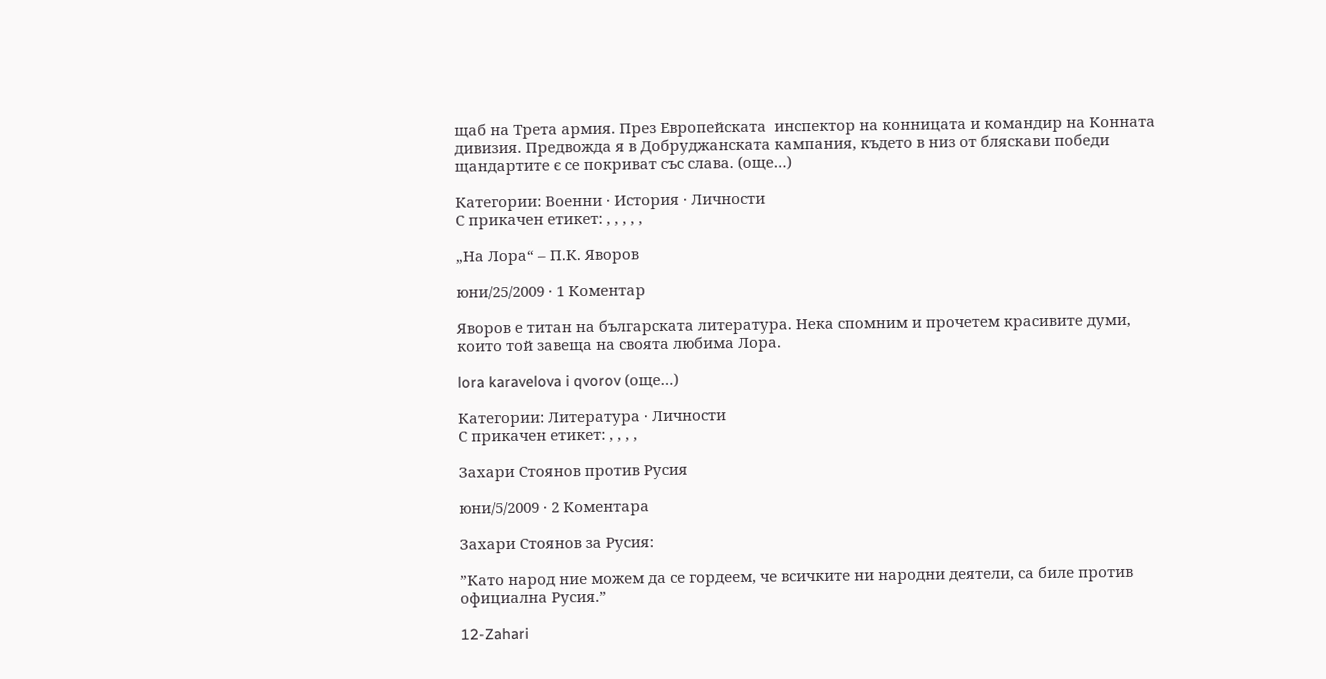щаб на Трета армия. През Европейската  инспектор на конницата и командир на Конната дивизия. Предвожда я в Добруджанската кампания, където в низ от бляскави победи щандартите є се покриват със слава. (още…)

Категории: Военни · История · Личности
С прикачен етикет: , , , , ,

„На Лора“ – П.К. Яворов

юни/25/2009 · 1 Коментар

Яворов е титан на българската литература. Нека спомним и прочетем красивите думи, които той завеща на своята любима Лора.

lora karavelova i qvorov (още…)

Категории: Литература · Личности
С прикачен етикет: , , , ,

Захари Стоянов против Русия

юни/5/2009 · 2 Коментара

Захари Стоянов за Русия:

”Като народ ние можем да се гордеем, че всичките ни народни деятели, са биле против официална Русия.”

12-Zahari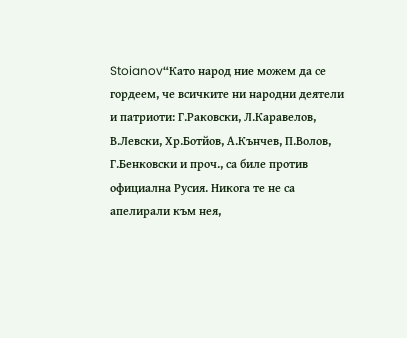Stoianov“Като народ ние можем да се гордеем, че всичките ни народни деятели и патриоти: Г.Раковски, Л.Каравелов, В.Левски, Хр.Ботйов, А.Кънчев, П.Волов, Г.Бенковски и проч., са биле против официална Русия. Никога те не са апелирали към нея,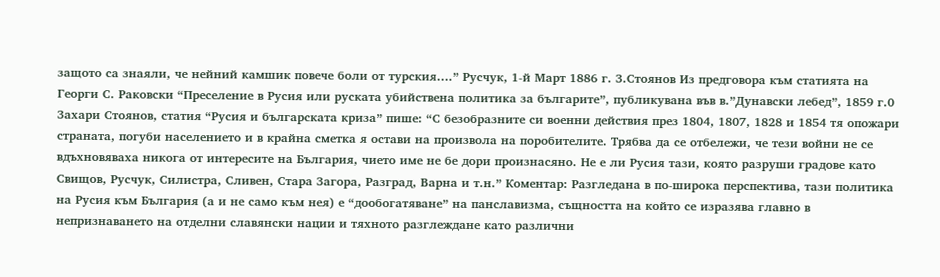защото са знаяли, че нейний камшик повече боли от турския….” Русчук, 1-й Март 1886 г. З.Стоянов Из предговора към статията на Георги С. Раковски “Преселение в Русия или руската убийствена политика за българите”, публикувана във в.”Дунавски лебед”, 1859 г.0 Захари Стоянов, статия “Русия и българската криза” пише: “С безобразните си военни действия през 1804, 1807, 1828 и 1854 тя опожари страната, погуби населението и в крайна сметка я остави на произвола на поробителите. Трябва да се отбележи, че тези войни не се вдъхновяваха никога от интересите на България, чието име не бе дори произнасяно. Не е ли Русия тази, която разруши градове като Свищов, Русчук, Силистра, Сливен, Стара Загора, Разград, Варна и т.н.” Коментар: Разгледана в по-широка перспектива, тази политика на Русия към България (а и не само към нея) е “дообогатяване” на панславизма, същността на който се изразява главно в непризнаването на отделни славянски нации и тяхното разглеждане като различни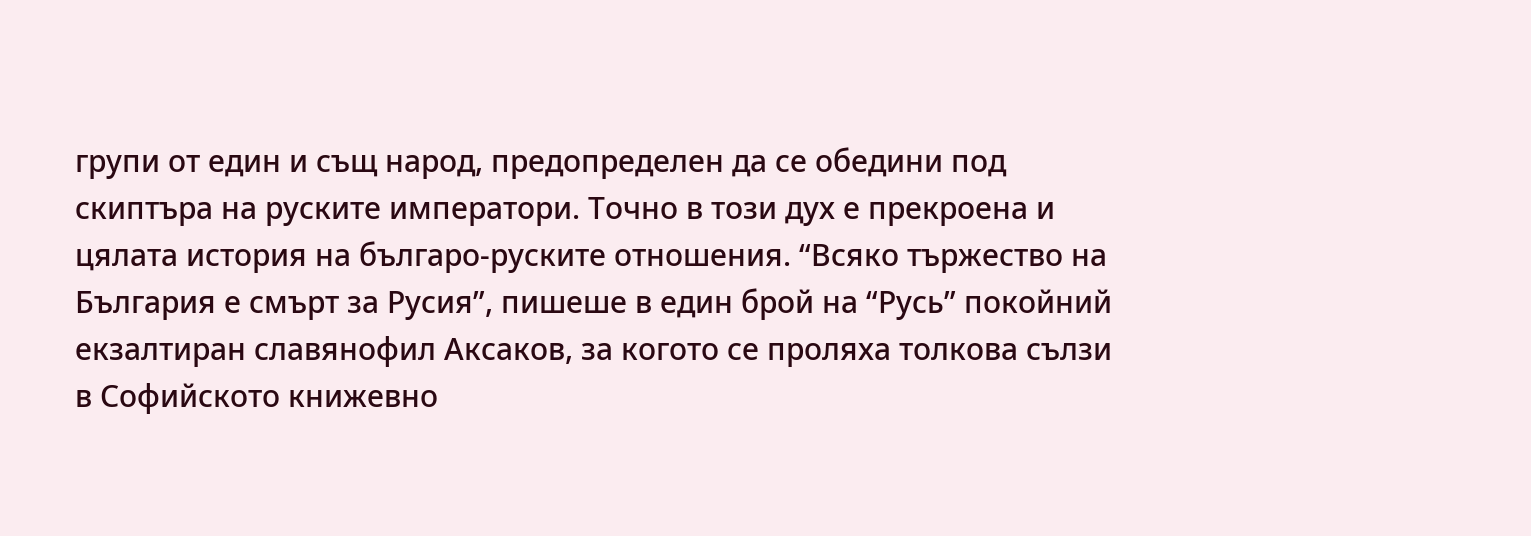групи от един и същ народ, предопределен да се обедини под скиптъра на руските императори. Точно в този дух е прекроена и цялата история на българо-руските отношения. “Всяко тържество на България е смърт за Русия”, пишеше в един брой на “Русь” покойний екзалтиран славянофил Аксаков, за когото се проляха толкова сълзи в Софийското книжевно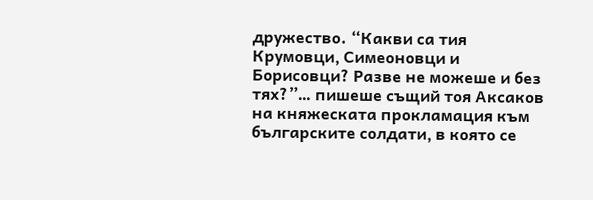дружество. “Какви са тия Крумовци, Симеоновци и Борисовци? Разве не можеше и без тях?”… пишеше същий тоя Аксаков на княжеската прокламация към българските солдати, в която се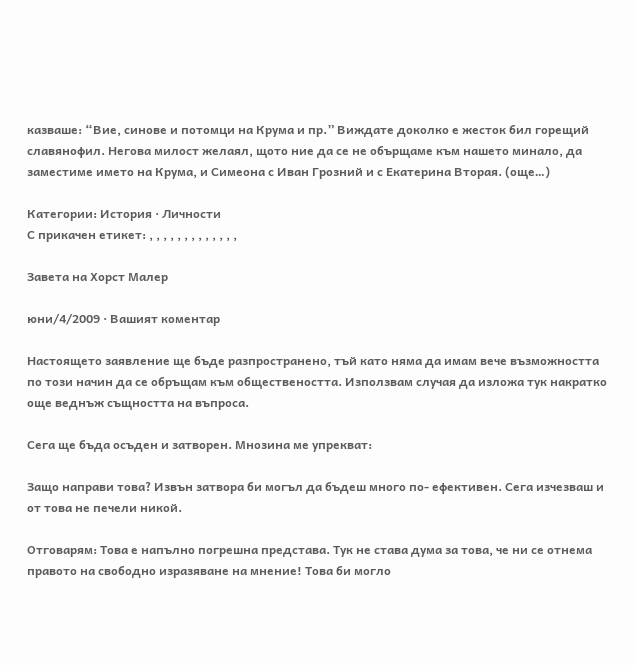казваше: “Вие, синове и потомци на Крума и пр.” Виждате доколко е жесток бил горещий славянофил. Негова милост желаял, щото ние да се не обърщаме към нашето минало, да заместиме името на Крума, и Симеона с Иван Грозний и с Екатерина Вторая. (още…)

Категории: История · Личности
С прикачен етикет: , , , , , , , , , , , , ,

Завета на Хорст Малер

юни/4/2009 · Вашият коментар

Настоящето заявление ще бъде разпространено, тъй като няма да имам вече възможността по този начин да се обръщам към обществеността. Използвам случая да изложа тук накратко още веднъж същността на въпроса.

Сега ще бъда осъден и затворен. Мнозина ме упрекват:

Защо направи това? Извън затвора би могъл да бъдеш много по- ефективен. Сега изчезваш и от това не печели никой.

Отговарям: Това е напълно погрешна представа. Тук не става дума за това, че ни се отнема правото на свободно изразяване на мнение! Това би могло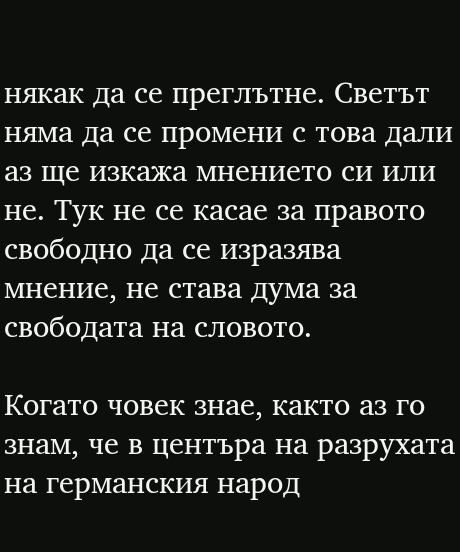някак да се преглътне. Светът няма да се промени с това дали аз ще изкажа мнението си или не. Тук не се касае за правото свободно да се изразява мнение, не става дума за свободата на словото.

Когато човек знае, както аз го знам, че в центъра на разрухата на германския народ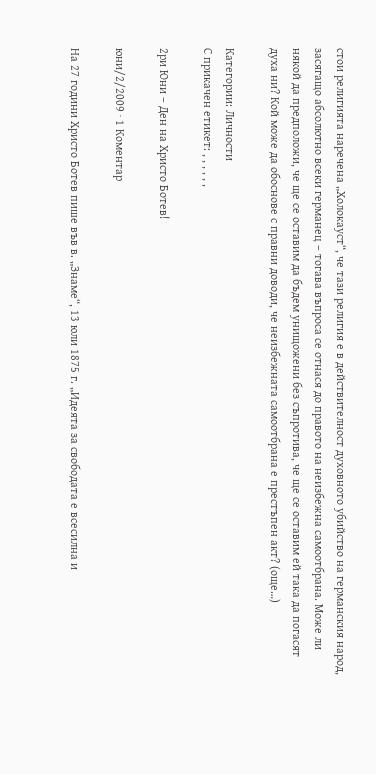стои религията наречена „Холокауст“, че тази религия е в действителност духовното убийство на германския народ, засягащо абсолютно всеки германец – тогава въпроса се отнася до правото на неизбежна самоотбрана. Може ли някой да предположи, че ще се оставим да бъдем унищожени без съпротива, че ще се оставим ей така да погасят духа ни? Кой може да обоснове с правни доводи, че неизбежната самоотбрана е престъпен акт? (още…)

Категории: Личности
С прикачен етикет: , , , , , ,

2ри Юни – Ден на Христо Ботев!

юни/2/2009 · 1 Коментар

На 27 години Христо Ботев пише във в. „Знаме“, 13 юли 1875 г. „Идеята за свободата е всесилна и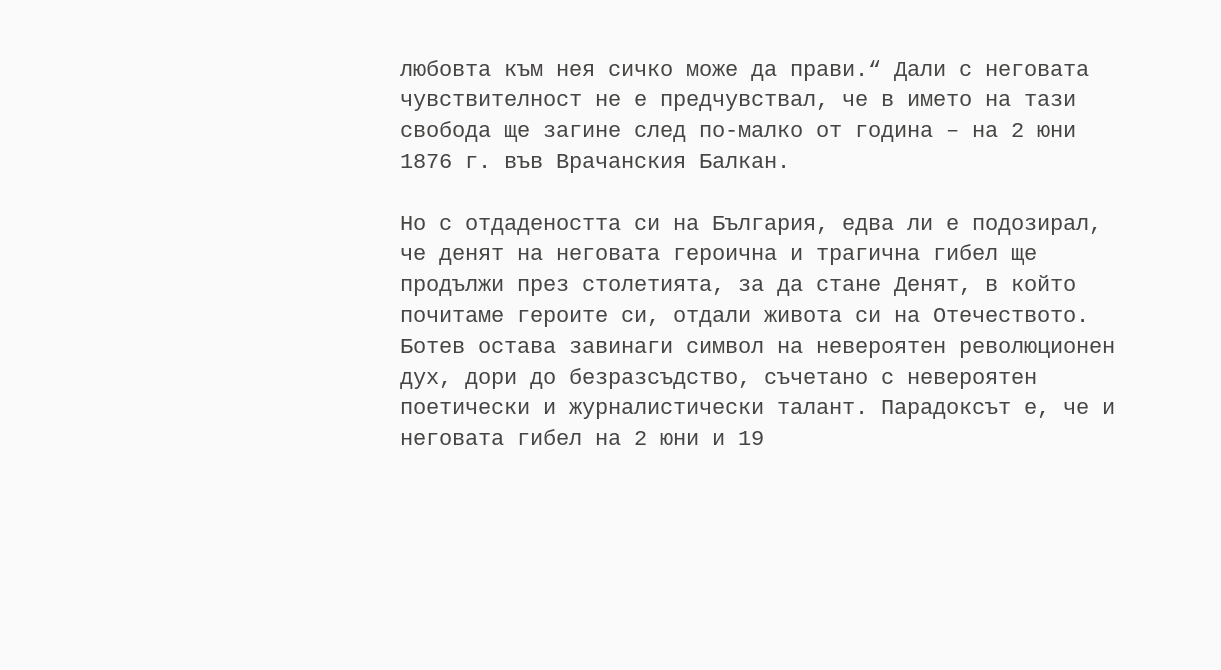любовта към нея сичко може да прави.“ Дали с неговата чувствителност не е предчувствал, че в името на тази свобода ще загине след по-малко от година – на 2 юни 1876 г. във Врачанския Балкан.

Но с отдадеността си на България, едва ли е подозирал, че денят на неговата героична и трагична гибел ще продължи през столетията, за да стане Денят, в който почитаме героите си, отдали живота си на Отечеството. Ботев остава завинаги символ на невероятен революционен дух, дори до безразсъдство, съчетано с невероятен поетически и журналистически талант. Парадоксът е, че и неговата гибел на 2 юни и 19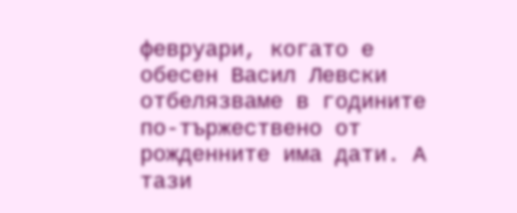февруари, когато е обесен Васил Левски отбелязваме в годините по-тържествено от рожденните има дати. А тази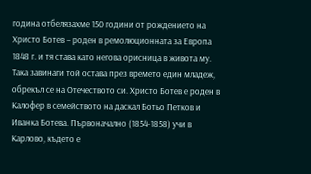година отбелязахме 150 години от рождението на Христо Ботев – роден в ремолюционната за Европа 1848 г. и тя става като негова орисница в живота му. Така завинаги той остава през времето един младеж, обрекъл се на Отечеството си. Христо Ботев е роден в Калофер в семейството на даскал Ботьо Петков и Иванка Ботева. Първоначално (1854-1858) учи в Карлово, където е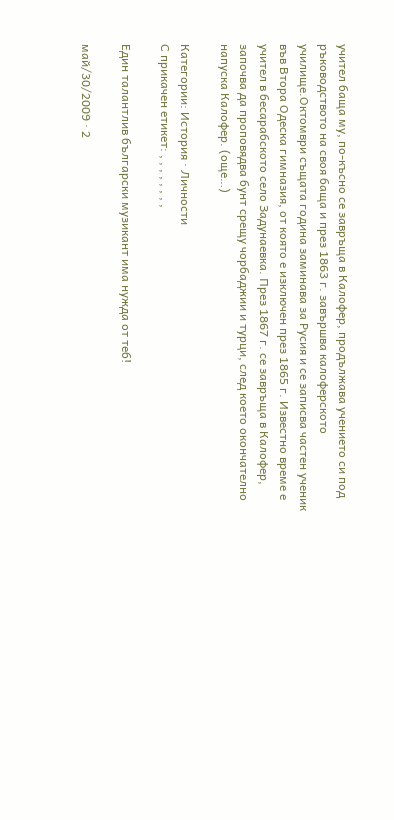учител баща му, по-късно се завръща в Калофер, продължава учението си под ръководството на своя баща и през 1863 г. завършва калоферското училище.Октомври същата година заминава за Русия и се записва частен ученик във Втора Одеска гимназия, от която е изключен през 1865 г. Известно време е учител в бесарабското село Задунаевка. През 1867 г. се завръща в Калофер, започва да проповядва бунт срещу чорбаджии и турци, след което окончателно напуска Калофер. (още…)

Категории: История · Личности
С прикачен етикет: , , , , , , , ,

Един талантлив български музикант има нужда от теб!

май/30/2009 · 2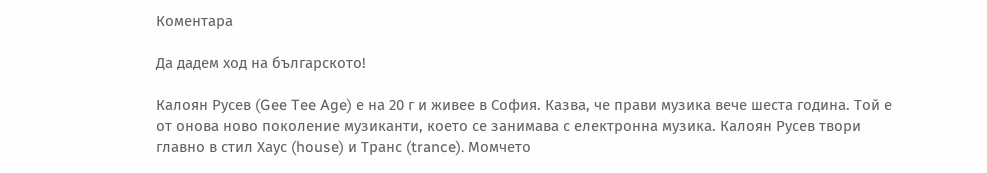Коментара

Да дадем ход на българското!

Калоян Русев (Gee Tee Age) е на 20 г и живее в София. Казва, че прави музика вече шеста година. Той е от онова ново поколение музиканти, което се занимава с електронна музика. Калоян Русев твори главно в стил Хаус (house) и Транс (trance). Момчето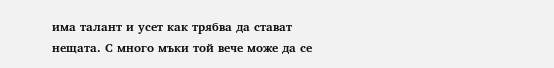има талант и усет как трябва да стават нещата. С много мъки той вече може да се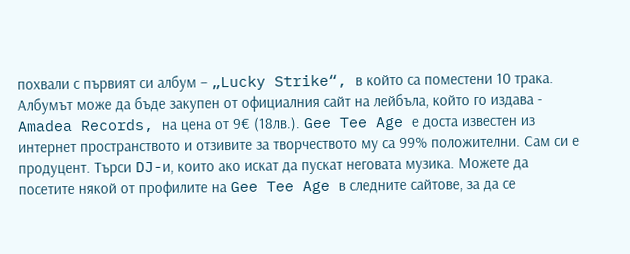похвали с първият си албум – „Lucky Strike“, в който са поместени 10 трака. Албумът може да бъде закупен от официалния сайт на лейбъла, който го издава - Amadea Records, на цена от 9€ (18лв.). Gee Tee Age е доста известен из интернет пространството и отзивите за творчеството му са 99% положителни. Сам си е продуцент. Търси DJ-и, които ако искат да пускат неговата музика. Можете да посетите някой от профилите на Gee Tee Age в следните сайтове, за да се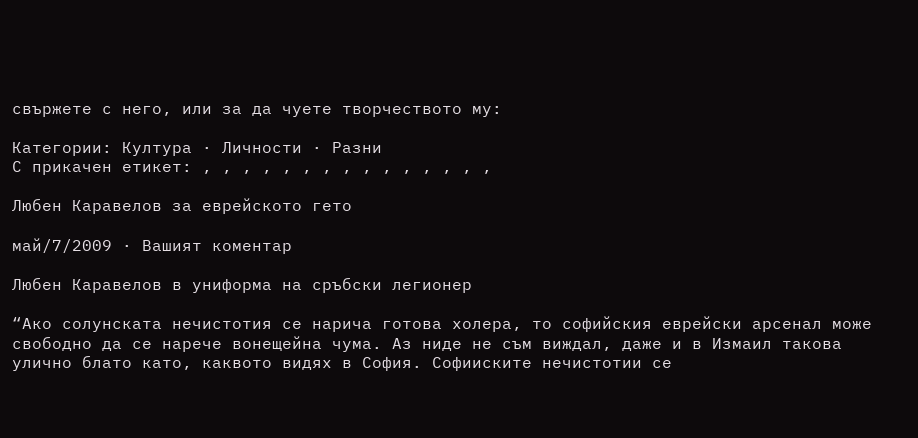свържете с него, или за да чуете творчеството му:

Категории: Култура · Личности · Разни
С прикачен етикет: , , , , , , , , , , , , , , ,

Любен Каравелов за еврейското гето

май/7/2009 · Вашият коментар

Любен Каравелов в униформа на сръбски легионер

“Ако солунската нечистотия се нарича готова холера, то софийския еврейски арсенал може свободно да се нарече вонещейна чума. Аз ниде не съм виждал, даже и в Измаил такова улично блато като, каквото видях в София. Софииските нечистотии се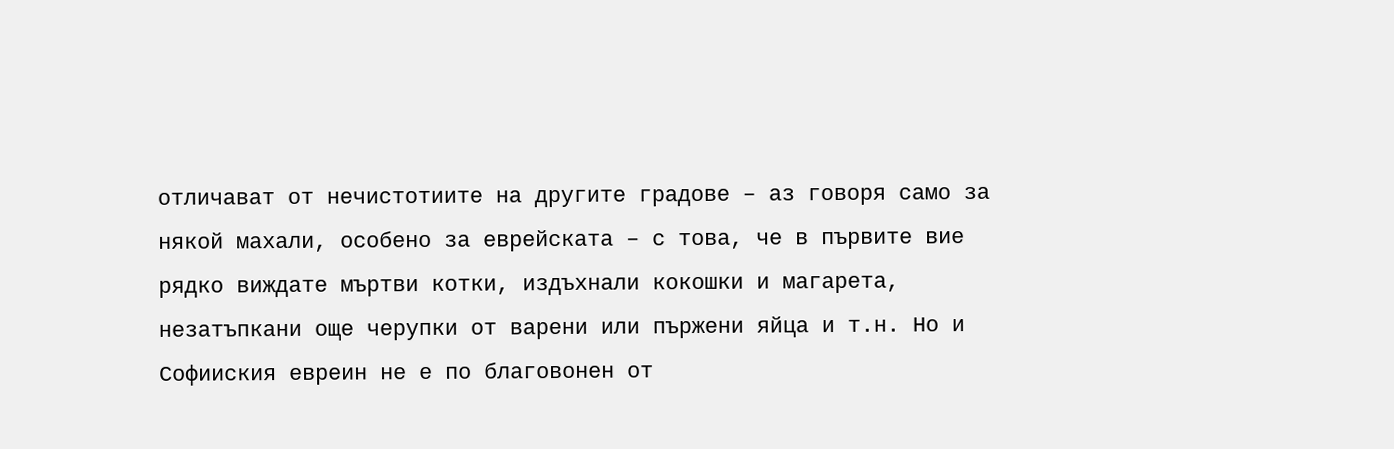отличават от нечистотиите на другите градове – аз говоря само за някой махали, особено за еврейската – с това, че в първите вие рядко виждате мъртви котки, издъхнали кокошки и магарета, незатъпкани още черупки от варени или пържени яйца и т.н. Но и Софииския евреин не е по благовонен от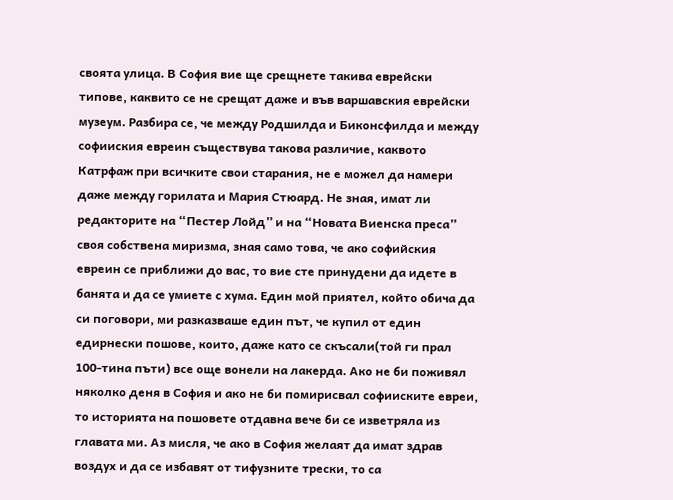своята улица. В София вие ще срещнете такива еврейски типове, каквито се не срещат даже и във варшавския еврейски музеум. Разбира се, че между Родшилда и Биконсфилда и между софииския евреин съществува такова различие, каквото Катрфаж при всичките свои старания, не е можел да намери даже между горилата и Мария Стюард. Не зная, имат ли редакторите на “Пестер Лойд” и на “Новата Виенска преса” своя собствена миризма, зная само това, че ако софийския евреин се приближи до вас, то вие сте принудени да идете в банята и да се умиете с хума. Един мой приятел, който обича да си поговори, ми разказваше един път, че купил от един едирнески пошове, които, даже като се скъсали(той ги прал 100-тина пъти) все още вонели на лакерда. Ако не би поживял няколко деня в София и ако не би помирисвал софииските евреи, то историята на пошовете отдавна вече би се изветряла из главата ми. Аз мисля, че ако в София желаят да имат здрав воздух и да се избавят от тифузните трески, то са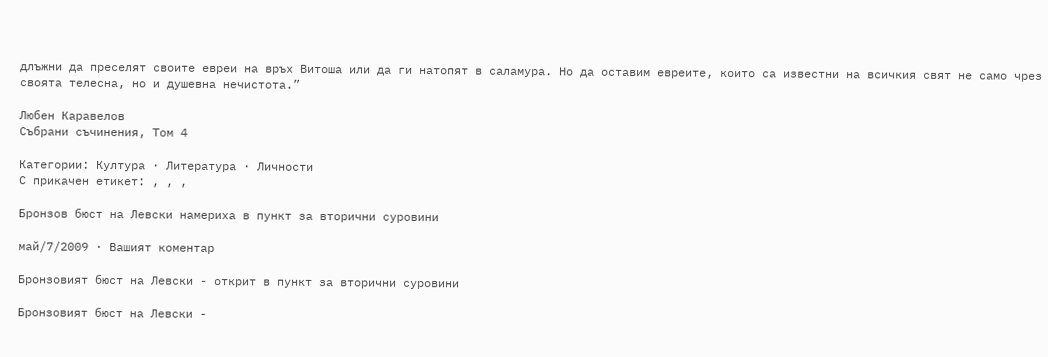длъжни да преселят своите евреи на връх Витоша или да ги натопят в саламура. Но да оставим евреите, които са известни на всичкия свят не само чрез своята телесна, но и душевна нечистота.”

Любен Каравелов
Събрани съчинения, Том 4

Категории: Култура · Литература · Личности
С прикачен етикет: , , ,

Бронзов бюст на Левски намериха в пункт за вторични суровини

май/7/2009 · Вашият коментар

Бронзовият бюст на Левски - открит в пункт за вторични суровини

Бронзовият бюст на Левски -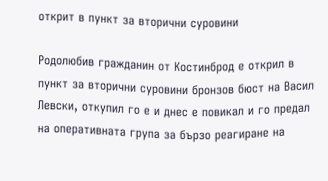открит в пункт за вторични суровини

Родолюбив гражданин от Костинброд е открил в пункт за вторични суровини бронзов бюст на Васил Левски, откупил го е и днес е повикал и го предал на оперативната група за бързо реагиране на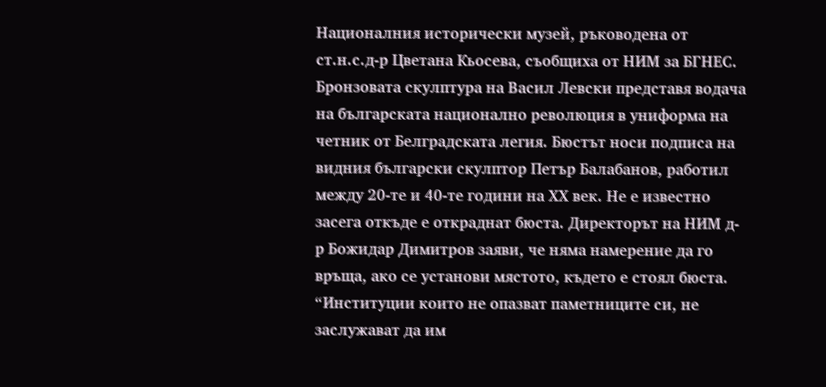Националния исторически музей, ръководена от ст.н.с.д-р Цветана Кьосева, съобщиха от НИМ за БГНЕС. Бронзовата скулптура на Васил Левски представя водача на българската национално революция в униформа на четник от Белградската легия. Бюстът носи подписа на видния български скулптор Петър Балабанов, работил между 20-те и 40-те години на ХХ век. Не е известно засега откъде е откраднат бюста. Директорът на НИМ д-р Божидар Димитров заяви, че няма намерение да го връща, ако се установи мястото, където е стоял бюста. “Институции които не опазват паметниците си, не заслужават да им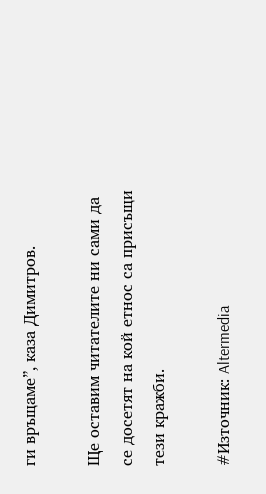ги връщаме”, каза Димитров.

Ще оставим читателите ни сами да се досетят на кой етнос са присъщи тези кражби.

#Източник: Altermedia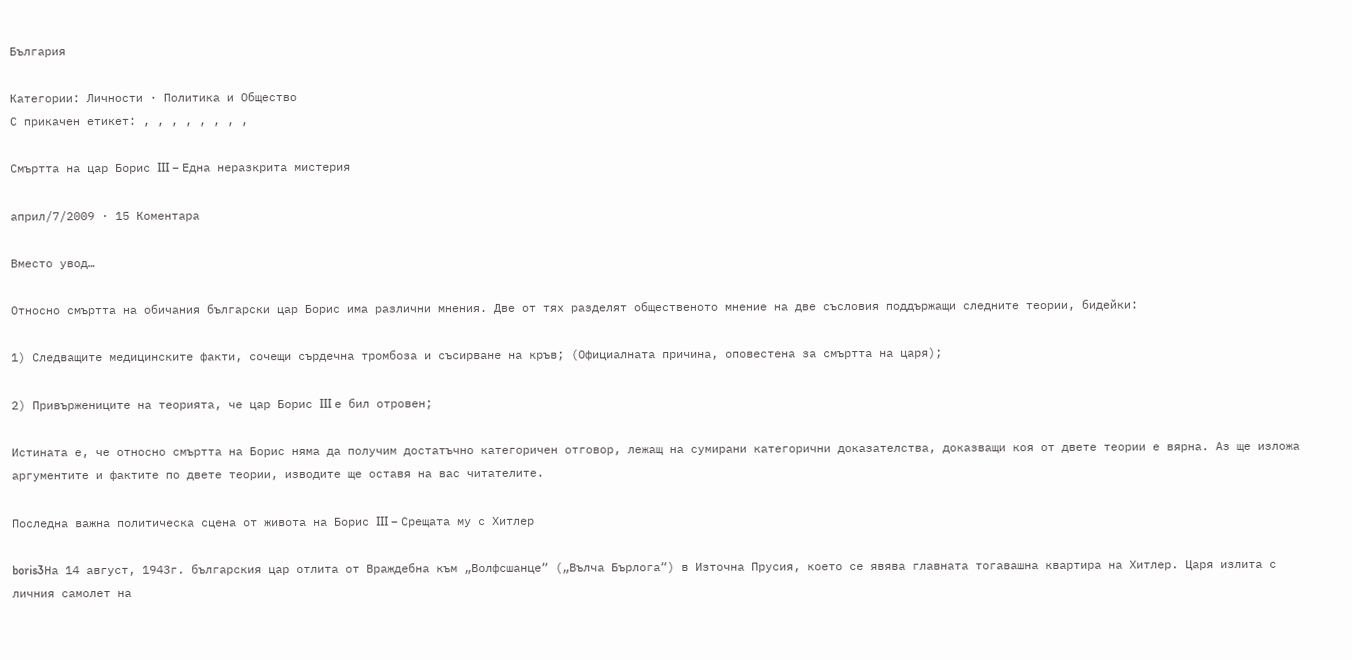България

Категории: Личности · Политика и Общество
С прикачен етикет: , , , , , , , ,

Смъртта на цар Борис III – Една неразкрита мистерия

април/7/2009 · 15 Коментара

Вместо увод…

Относно смъртта на обичания български цар Борис има различни мнения. Две от тях разделят общественото мнение на две съсловия поддържащи следните теории, бидейки:

1) Следващите медицинските факти, сочещи сърдечна тромбоза и съсирване на кръв; (Официалната причина, оповестена за смъртта на царя);

2) Привържениците на теорията, че цар Борис III е бил отровен;

Истината е, че относно смъртта на Борис няма да получим достатъчно категоричен отговор, лежащ на сумирани категорични доказателства, доказващи коя от двете теории е вярна. Аз ще изложа аргументите и фактите по двете теории, изводите ще оставя на вас читателите.

Последна важна политическа сцена от живота на Борис III – Срещата му с Хитлер

boris3На 14 август, 1943г. българския цар отлита от Враждебна към „Волфсшанце“ („Вълча Бърлога“) в Източна Прусия, което се явява главната тогавашна квартира на Хитлер. Царя излита с личния самолет на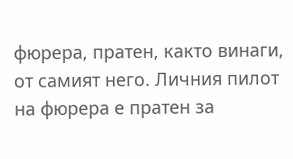фюрера, пратен, както винаги, от самият него. Личния пилот на фюрера е пратен за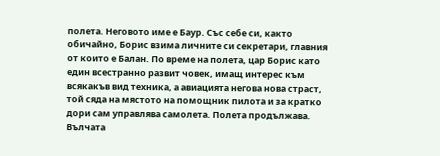полета. Неговото име е Баур. Със себе си, както обичайно, Борис взима личните си секретари, главния от които е Балан. По време на полета, цар Борис като един всестранно развит човек, имащ интерес към всякакъв вид техника, а авиацията негова нова страст, той сяда на мястото на помощник пилота и за кратко дори сам управлява самолета. Полета продължава. Вълчата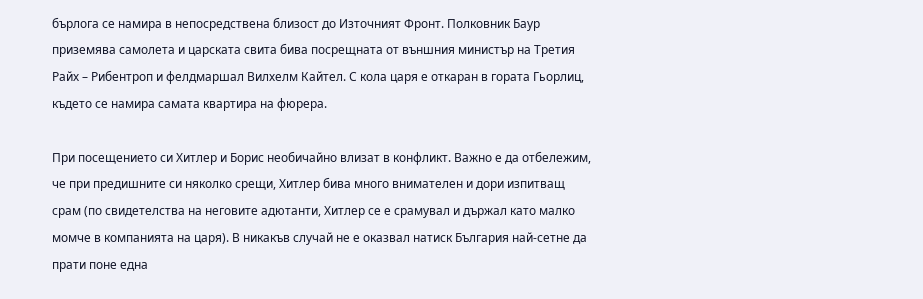бърлога се намира в непосредствена близост до Източният Фронт. Полковник Баур приземява самолета и царската свита бива посрещната от външния министър на Третия Райх – Рибентроп и фелдмаршал Вилхелм Кайтел. С кола царя е откаран в гората Гьорлиц, където се намира самата квартира на фюрера.

При посещението си Хитлер и Борис необичайно влизат в конфликт. Важно е да отбележим, че при предишните си няколко срещи, Хитлер бива много внимателен и дори изпитващ срам (по свидетелства на неговите адютанти, Хитлер се е срамувал и държал като малко момче в компанията на царя). В никакъв случай не е оказвал натиск България най-сетне да прати поне една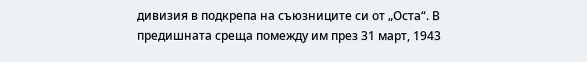дивизия в подкрепа на съюзниците си от „Оста“. В предишната среща помежду им през 31 март, 1943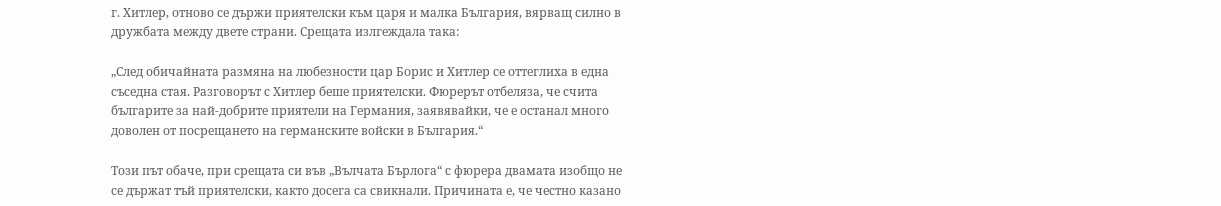г. Хитлер, отново се държи приятелски към царя и малка България, вярващ силно в дружбата между двете страни. Срещата излгеждала така:

„След обичайната размяна на любезности цар Борис и Хитлер се оттеглиха в една съседна стая. Разговорът с Хитлер беше приятелски. Фюрерът отбеляза, че счита българите за най-добрите приятели на Германия, заявявайки, че е останал много доволен от посрещането на германските войски в България.“

Този път обаче, при срещата си във „Вълчата Бърлога“ с фюрера двамата изобщо не се държат тъй приятелски, както досега са свикнали. Причината е, че честно казано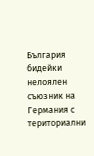България бидейки нелоялен съюзник на Германия с териториални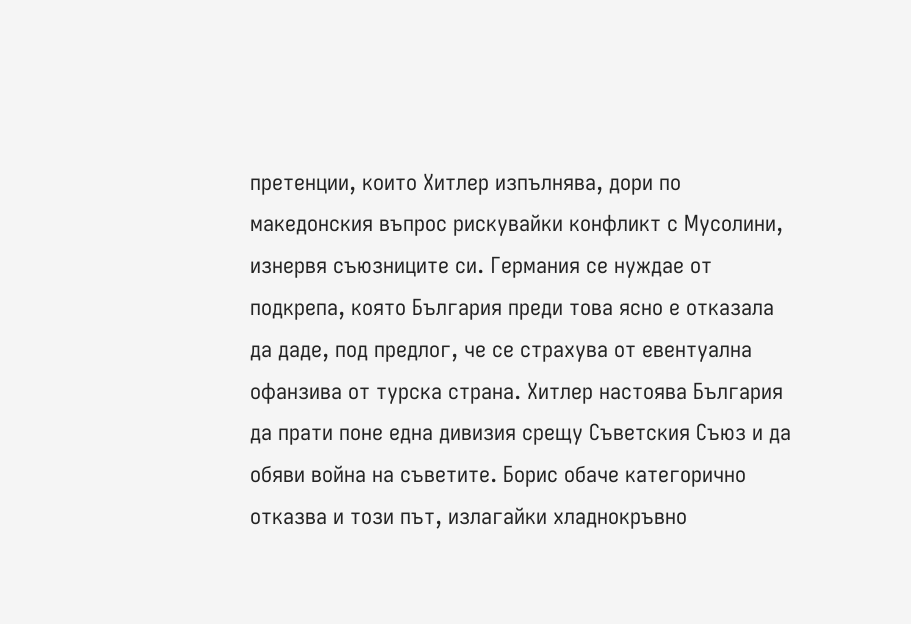претенции, които Хитлер изпълнява, дори по македонския въпрос рискувайки конфликт с Мусолини, изнервя съюзниците си. Германия се нуждае от подкрепа, която България преди това ясно е отказала да даде, под предлог, че се страхува от евентуална офанзива от турска страна. Хитлер настоява България да прати поне една дивизия срещу Съветския Съюз и да обяви война на съветите. Борис обаче категорично отказва и този път, излагайки хладнокръвно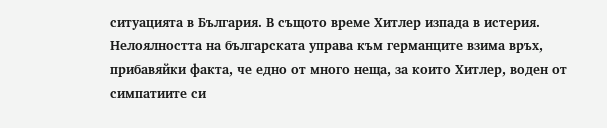ситуацията в България. В същото време Хитлер изпада в истерия. Нелоялността на българската управа към германците взима връх, прибавяйки факта, че едно от много неща, за които Хитлер, воден от симпатиите си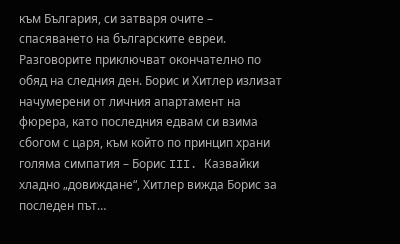към България, си затваря очите – спасяването на българските евреи. Разговорите приключват окончателно по обяд на следния ден. Борис и Хитлер излизат начумерени от личния апартамент на фюрера, като последния едвам си взима сбогом с царя, към който по принцип храни голяма симпатия – Борис III. Казвайки хладно „довиждане“, Хитлер вижда Борис за последен път…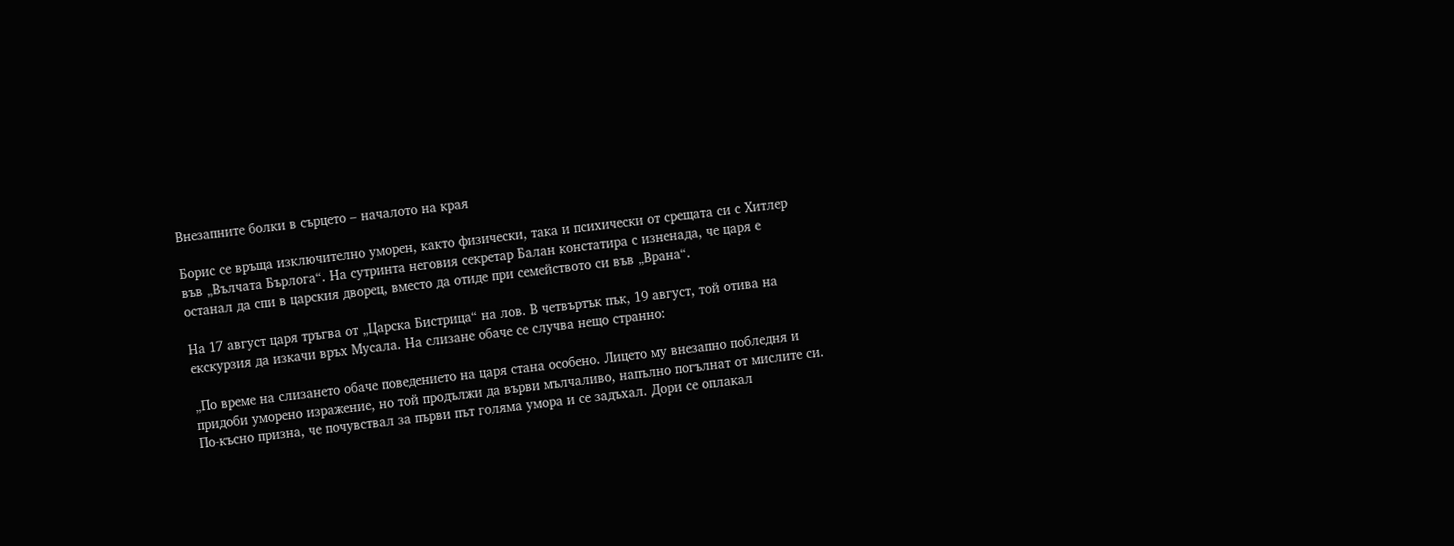Внезапните болки в сърцето – началото на края

Борис се връща изключително уморен, както физически, така и психически от срещата си с Хитлер във „Вълчата Бърлога“. На сутринта неговия секретар Балан констатира с изненада, че царя е останал да спи в царския дворец, вместо да отиде при семейството си във „Врана“.

На 17 август царя тръгва от „Царска Бистрица“ на лов. В четвъртък пък, 19 август, той отива на екскурзия да изкачи връх Мусала. На слизане обаче се случва нещо странно:

„По време на слизането обаче поведението на царя стана особено. Лицето му внезапно побледня и придоби уморено изражение, но той продължи да върви мълчаливо, напълно погълнат от мислите си. По-късно призна, че почувствал за първи път голяма умора и се задъхал. Дори се оплакал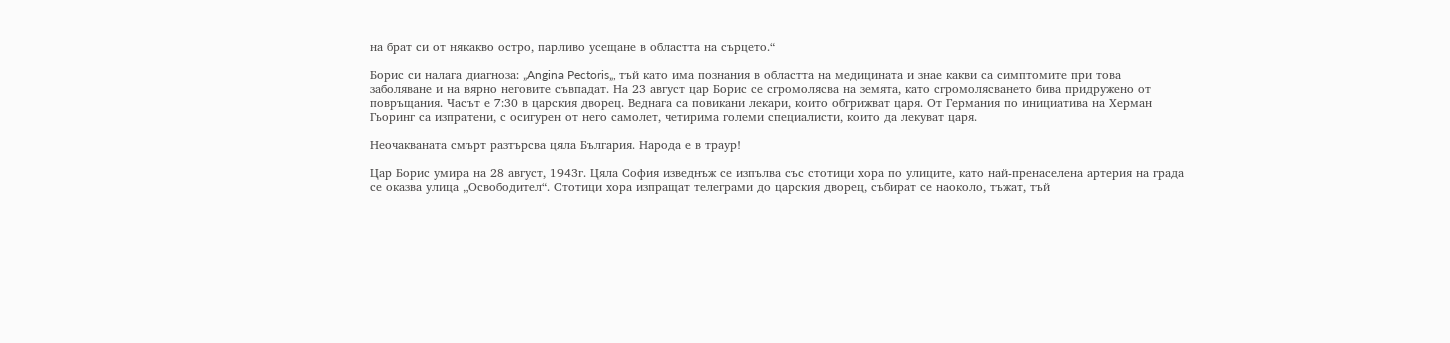на брат си от някакво остро, парливо усещане в областта на сърцето.“

Борис си налага диагноза: „Angina Pectoris„, тъй като има познания в областта на медицината и знае какви са симптомите при това заболяване и на вярно неговите съвпадат. На 23 август цар Борис се сгромолясва на земята, като сгромолясването бива придружено от повръщания. Часът е 7:30 в царския дворец. Веднага са повикани лекари, които обгрижват царя. От Германия по инициатива на Херман Гьоринг са изпратени, с осигурен от него самолет, четирима големи специалисти, които да лекуват царя.

Неочакваната смърт разтърсва цяла България. Народа е в траур!

Цар Борис умира на 28 август, 1943г. Цяла София изведнъж се изпълва със стотици хора по улиците, като най-пренаселена артерия на града се оказва улица „Освободител“. Стотици хора изпращат телеграми до царския дворец, събират се наоколо, тъжат, тъй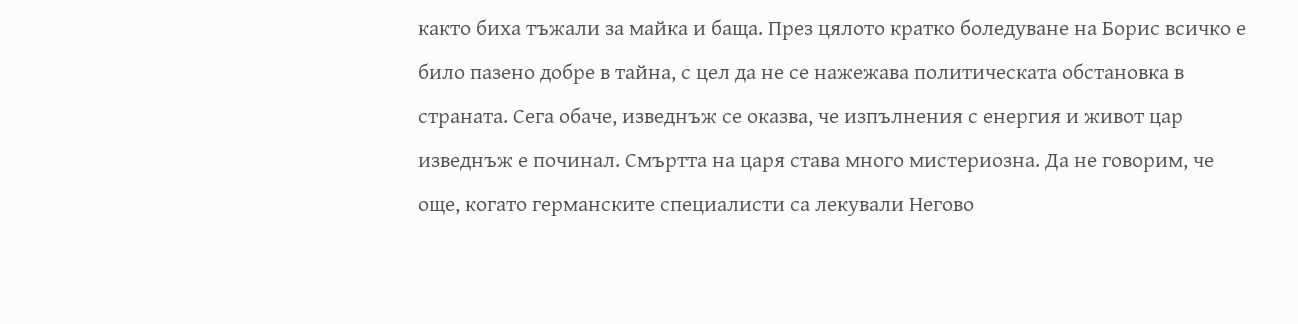както биха тъжали за майка и баща. През цялото кратко боледуване на Борис всичко е било пазено добре в тайна, с цел да не се нажежава политическата обстановка в страната. Сега обаче, изведнъж се оказва, че изпълнения с енергия и живот цар изведнъж е починал. Смъртта на царя става много мистериозна. Да не говорим, че още, когато германските специалисти са лекували Негово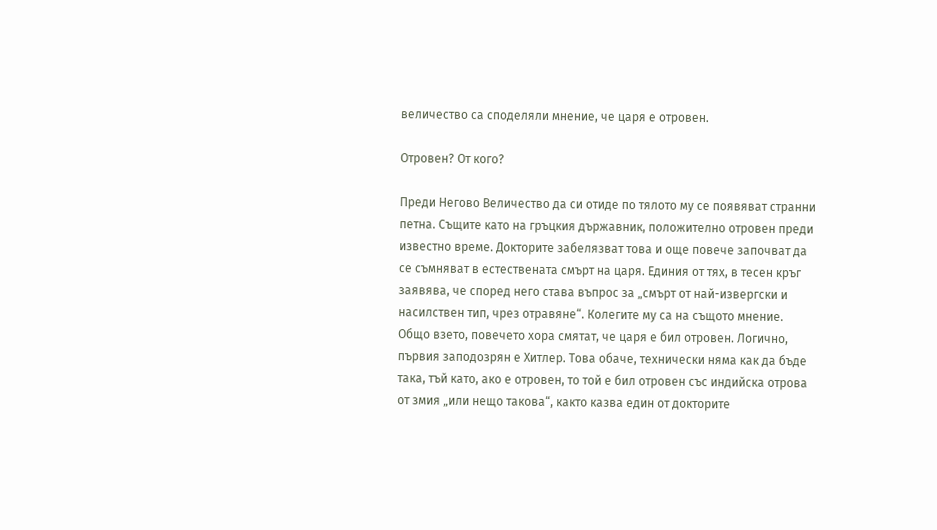величество са споделяли мнение, че царя е отровен.

Отровен? От кого?

Преди Негово Величество да си отиде по тялото му се появяват странни петна. Същите като на гръцкия държавник, положително отровен преди известно време. Докторите забелязват това и още повече започват да се съмняват в естествената смърт на царя. Единия от тях, в тесен кръг заявява, че според него става въпрос за „смърт от най-извергски и насилствен тип, чрез отравяне“. Колегите му са на същото мнение. Общо взето, повечето хора смятат, че царя е бил отровен. Логично, първия заподозрян е Хитлер. Това обаче, технически няма как да бъде така, тъй като, ако е отровен, то той е бил отровен със индийска отрова от змия „или нещо такова“, както казва един от докторите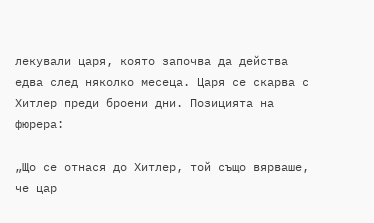лекували царя, която започва да действа едва след няколко месеца. Царя се скарва с Хитлер преди броени дни. Позицията на фюрера:

„Що се отнася до Хитлер, той също вярваше, че цар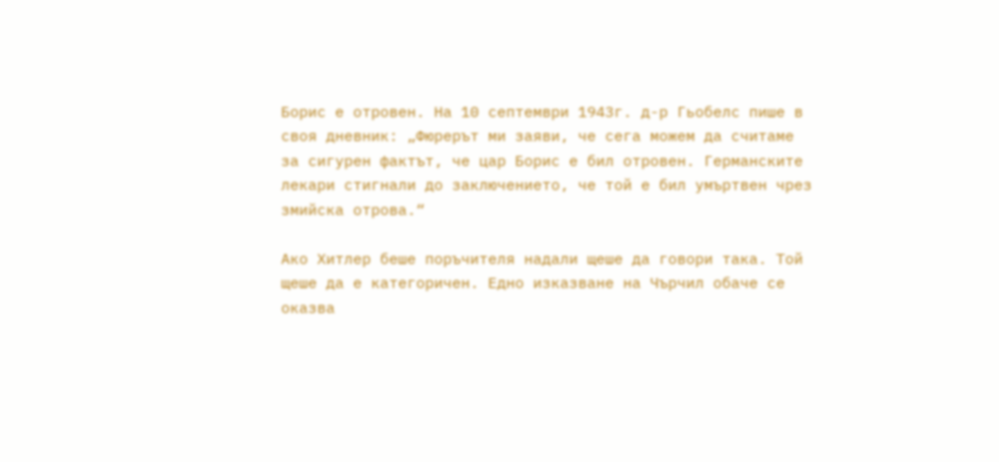Борис е отровен. На 10 септември 1943г. д-р Гьобелс пише в своя дневник: „Фюрерът ми заяви, че сега можем да считаме за сигурен фактът, че цар Борис е бил отровен. Германските лекари стигнали до заключението, че той е бил умъртвен чрез змийска отрова.“

Ако Хитлер беше поръчителя надали щеше да говори така. Той щеше да е категоричен. Едно изказване на Чърчил обаче се оказва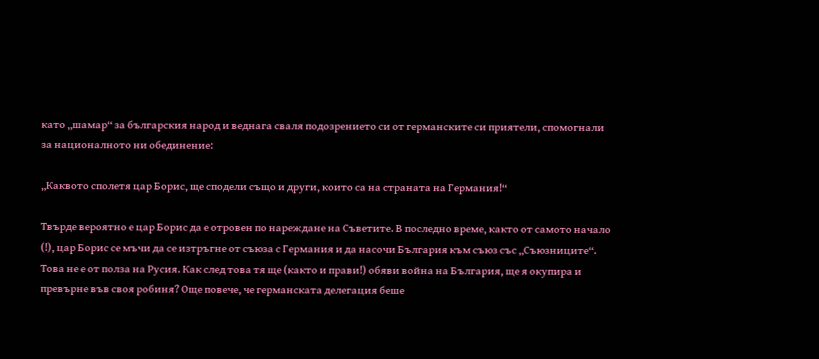като „шамар“ за българския народ и веднага сваля подозрението си от германските си приятели, спомогнали за националното ни обединение:

„Каквото сполетя цар Борис, ще сподели също и други, които са на страната на Германия!“

Твърде вероятно е цар Борис да е отровен по нареждане на Съветите. В последно време, както от самото начало (!), цар Борис се мъчи да се изтръгне от съюза с Германия и да насочи България към съюз със „Съюзниците“. Това не е от полза на Русия. Как след това тя ще (както и прави!) обяви война на България, ще я окупира и превърне във своя робиня? Още повече, че германската делегация беше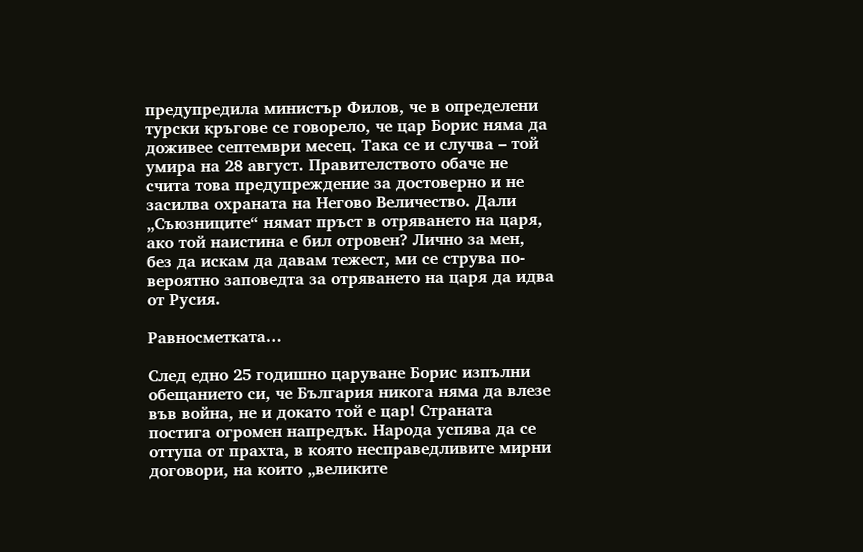предупредила министър Филов, че в определени турски кръгове се говорело, че цар Борис няма да доживее септември месец. Така се и случва – той умира на 28 август. Правителството обаче не счита това предупреждение за достоверно и не засилва охраната на Негово Величество. Дали „Съюзниците“ нямат пръст в отряването на царя, ако той наистина е бил отровен? Лично за мен, без да искам да давам тежест, ми се струва по-вероятно заповедта за отряването на царя да идва от Русия.

Равносметката…

След едно 25 годишно царуване Борис изпълни обещанието си, че България никога няма да влезе във война, не и докато той е цар! Страната постига огромен напредък. Народа успява да се оттупа от прахта, в която несправедливите мирни договори, на които „великите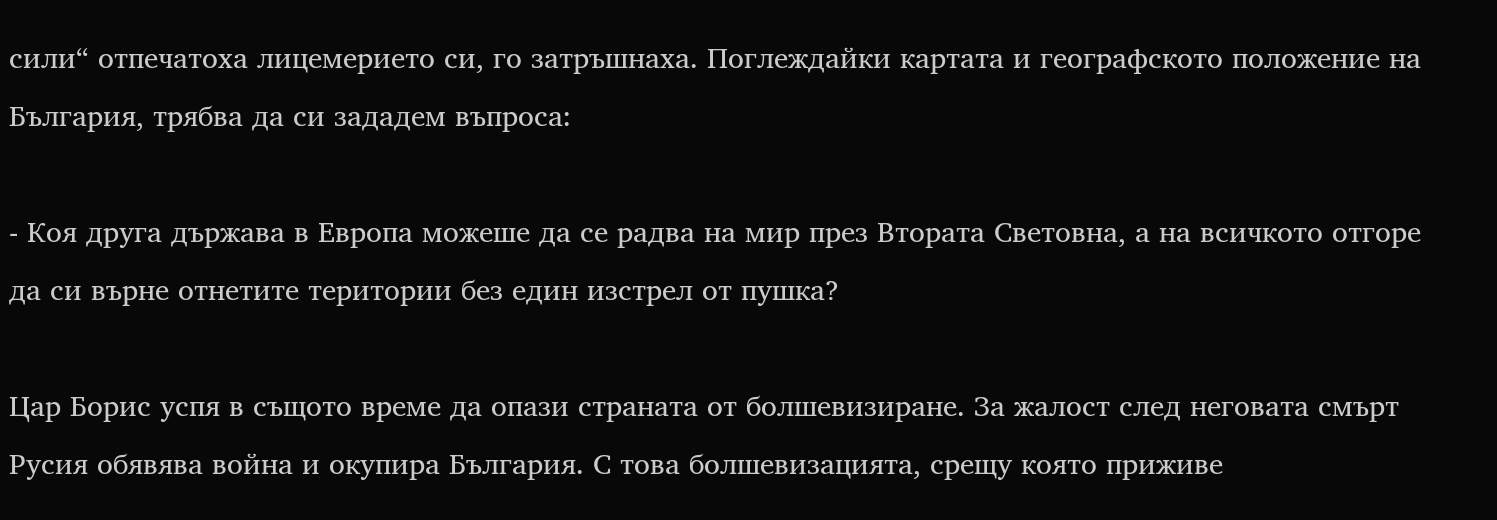сили“ отпечатоха лицемерието си, го затръшнаха. Поглеждайки картата и географското положение на България, трябва да си зададем въпроса:

- Коя друга държава в Европа можеше да се радва на мир през Втората Световна, а на всичкото отгоре да си върне отнетите територии без един изстрел от пушка?

Цар Борис успя в същото време да опази страната от болшевизиране. За жалост след неговата смърт Русия обявява война и окупира България. С това болшевизацията, срещу която приживе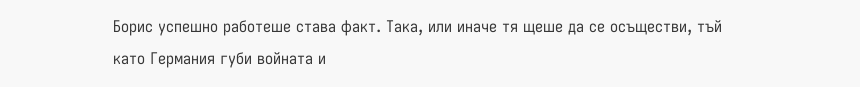Борис успешно работеше става факт. Така, или иначе тя щеше да се осъществи, тъй като Германия губи войната и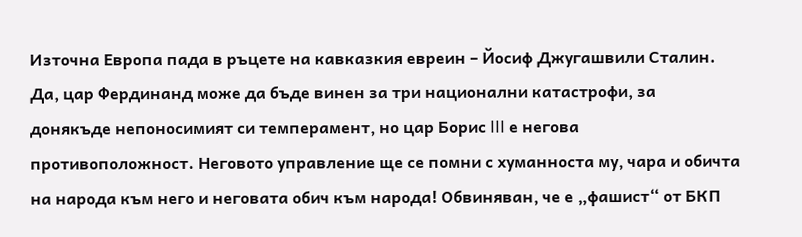Източна Европа пада в ръцете на кавказкия евреин – Йосиф Джугашвили Сталин. Да, цар Фердинанд може да бъде винен за три национални катастрофи, за донякъде непоносимият си темперамент, но цар Борис III е негова противоположност. Неговото управление ще се помни с хуманноста му, чара и обичта на народа към него и неговата обич към народа! Обвиняван, че е „фашист“ от БКП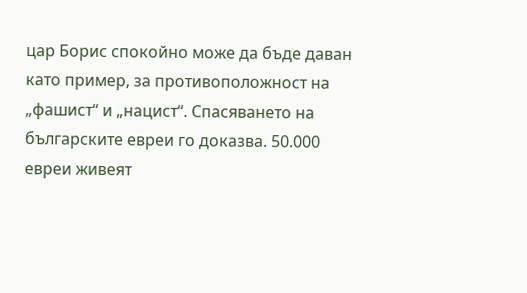цар Борис спокойно може да бъде даван като пример, за противоположност на „фашист“ и „нацист“. Спасяването на българските евреи го доказва. 50.000 евреи живеят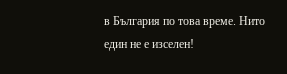в България по това време. Нито един не е изселен!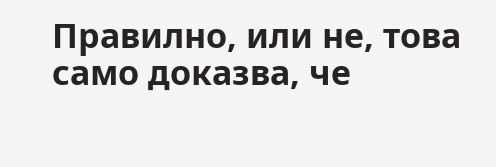Правилно, или не, това само доказва, че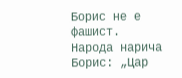Борис не е фашист. Народа нарича Борис: „Цар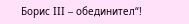Борис III – обединител“!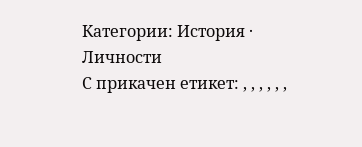Категории: История · Личности
С прикачен етикет: , , , , , ,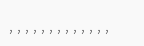, , , , , , , , , , , , ,